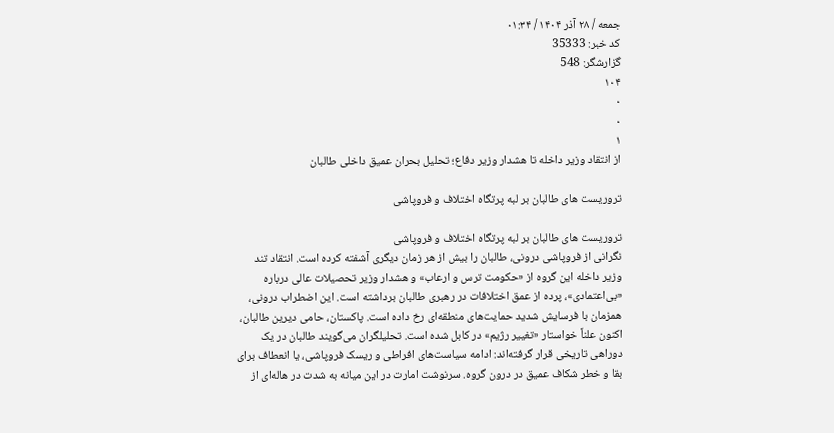جمعه / ۲۸ آذر ۱۴۰۴ / ۰۱:۳۴
کد خبر: 35333
گزارشگر: 548
۱۰۴
۰
۰
۱
از انتقاد وزیر داخله تا هشدار وزیر دفاع؛ تحلیل بحران عمیق داخلی طالبان

تروریست های طالبان بر لبه پرتگاه اختلاف و فروپاشی

تروریست های طالبان بر لبه پرتگاه اختلاف و فروپاشی
نگرانی از فروپاشی درونی، طالبان را بیش از هر زمان دیگری آشفته کرده است. انتقاد تند وزیر داخله این گروه از «حکومت ترس و ارعاب» و هشدار وزیر تحصیلات عالی درباره «بی‌اعتمادی»، پرده از عمق اختلافات در رهبری طالبان برداشته است. این اضطراب درونی، همزمان با فرسایش شدید حمایت‌های منطقه‌ای رخ داده است. پاکستان، حامی دیرین طالبان، اکنون علناً خواستار «تغییر رژیم» در کابل شده است. تحلیلگران می‌گویند طالبان در یک دوراهی تاریخی قرار گرفته‌اند: ادامه سیاست‌های افراطی و ریسک فروپاشی، یا انعطاف برای بقا و خطر شکاف عمیق در درون گروه. سرنوشت امارت در این میانه به شدت در هاله‌ای از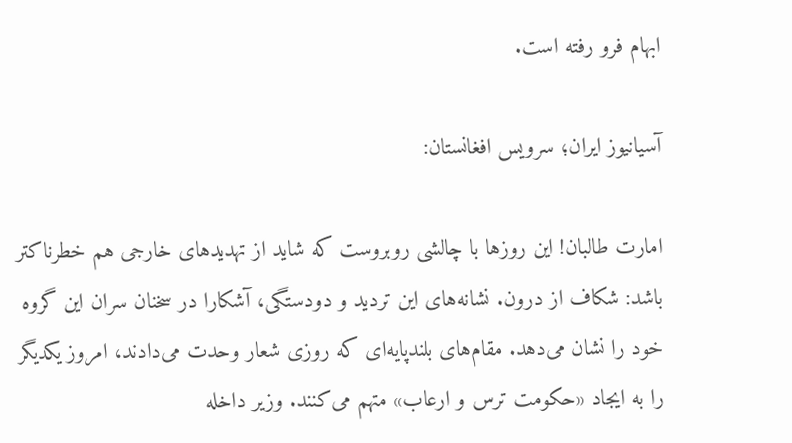ابهام فرو رفته است.

آسیانیوز ایران؛ سرویس افغانستان:

امارت طالبان! این روزها با چالشی روبروست که شاید از تهدیدهای خارجی هم خطرناکتر باشد: شکاف از درون. نشانه‌های این تردید و دودستگی، آشکارا در سخنان سران این گروه خود را نشان می‌دهد. مقام‌های بلندپایه‌ای که روزی شعار وحدت می‌دادند، امروز یکدیگر را به ایجاد «حکومت ترس و ارعاب» متهم می‌کنند. وزیر داخله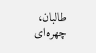طالبان، چهره‌ای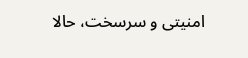امنیتی و سرسخت، حالا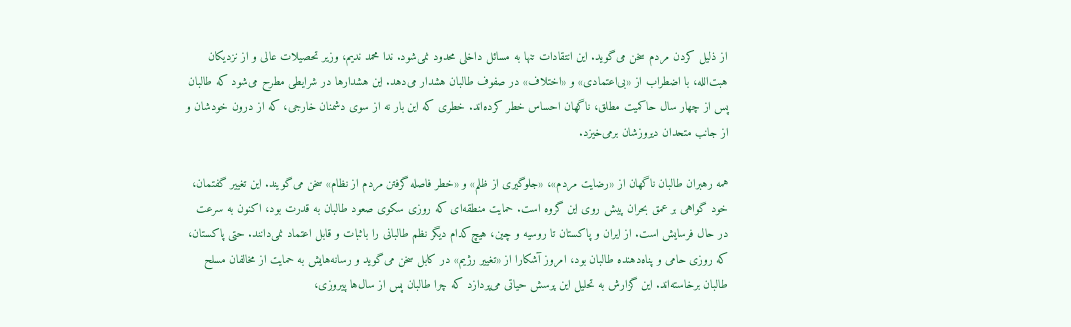از ذلیل کردن مردم سخن می‌گوید. این انتقادات تنها به مسائل داخلی محدود نمی‌شود. ندا محمد ندیم، وزیر تحصیلات عالی و از نزدیکان هبت‌الله، با اضطراب از «بی‌اعتمادی» و «اختلاف» در صفوف طالبان هشدار می‌دهد. این هشدارها در شرایطی مطرح می‌شود که طالبان پس از چهار سال حاکمیت مطلق، ناگهان احساس خطر کرده‌اند. خطری که این بار نه از سوی دشمنان خارجی، که از درون خودشان و از جانب متحدان دیروزشان برمی‌خیزد.

همه رهبران طالبان ناگهان از «رضایت مردم»، «جلوگیری از ظلم» و «خطر فاصله گرفتن مردم از نظام» سخن می‌گویند. این تغییر گفتمان، خود گواهی بر عمق بحران پیش روی این گروه است. حمایت منطقه‌ای که روزی سکوی صعود طالبان به قدرت بود، اکنون به سرعت در حال فرسایش است. از ایران و پاکستان تا روسیه و چین، هیچ‌کدام دیگر نظم طالبانی را باثبات و قابل اعتماد نمی‌دانند. حتی پاکستان، که روزی حامی و پناه‌دهنده طالبان بود، امروز آشکارا از «تغییر رژیم» در کابل سخن می‌گوید و رسانه‌هایش به حمایت از مخالفان مسلح طالبان برخاسته‌اند. این گزارش به تحلیل این پرسش حیاتی می‌پردازد که چرا طالبان پس از سال‌ها پیروزی،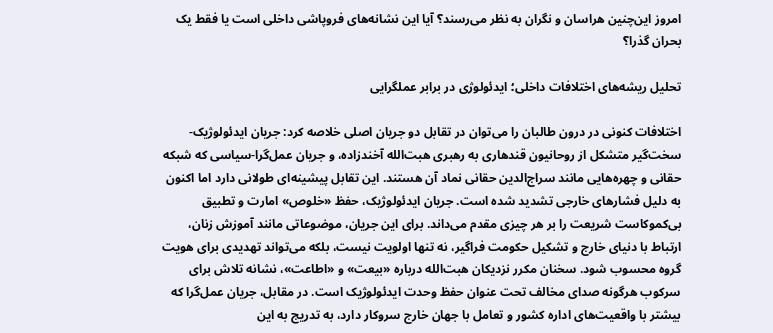امروز این‌چنین هراسان و نگران به نظر می‌رسند؟ آیا این نشانه‌های فروپاشی داخلی است یا فقط یک بحران گذرا؟

تحلیل ریشه‌های اختلافات داخلی؛ ایدئولوژی در برابر عملگرایی

اختلافات کنونی در درون طالبان را می‌توان در تقابل دو جریان اصلی خلاصه کرد: جریان ایدئولوژیک-سخت‌گیر متشکل از روحانیون قندهاری به رهبری هبت‌الله آخندزاده، و جریان عمل‌گرا-سیاسی که شبکه حقانی و چهره‌هایی مانند سراج‌الدین حقانی نماد آن هستند. این تقابل پیشینه‌ای طولانی دارد اما اکنون به دلیل فشارهای خارجی تشدید شده است. جریان ایدئولوژیک، حفظ «خلوص» امارت و تطبیق بی‌کموکاست شریعت را بر هر چیزی مقدم می‌داند. برای این جریان، موضوعاتی مانند آموزش زنان، ارتباط با دنیای خارج و تشکیل حکومت فراگیر، نه تنها اولویت نیست، بلکه می‌تواند تهدیدی برای هویت گروه محسوب شود. سخنان مکرر نزدیکان هبت‌الله درباره «بیعت» و «اطاعت»، نشانه تلاش برای سرکوب هرگونه صدای مخالف تحت عنوان حفظ وحدت ایدئولوژیک است. در مقابل، جریان عمل‌گرا که بیشتر با واقعیت‌های اداره کشور و تعامل با جهان خارج سروکار دارد، به تدریج به این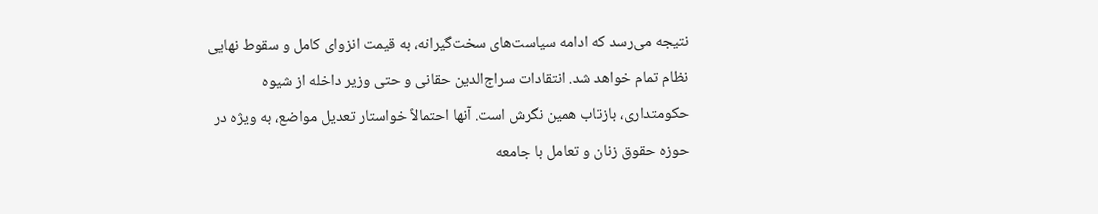نتیجه می‌رسد که ادامه سیاست‌های سخت‌گیرانه، به قیمت انزوای کامل و سقوط نهایی نظام تمام خواهد شد. انتقادات سراج‌الدین حقانی و حتی وزیر داخله از شیوه حکومتداری، بازتاب همین نگرش است. آنها احتمالاً خواستار تعدیل مواضع، به ویژه در حوزه حقوق زنان و تعامل با جامعه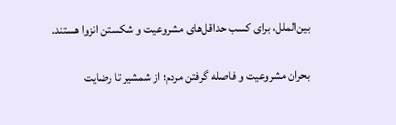بین‌الملل، برای کسب حداقل‌های مشروعیت و شکستن انزوا هستند.

بحران مشروعیت و فاصله گرفتن مردم؛ از شمشیر تا رضایت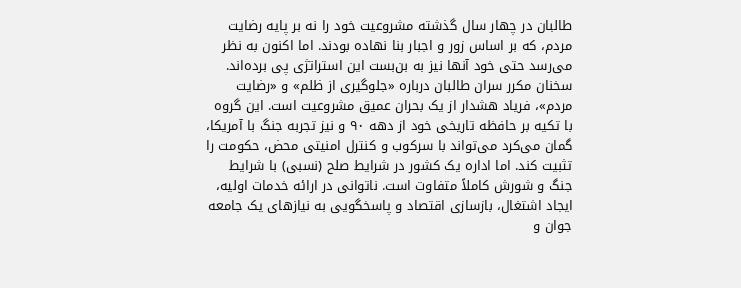طالبان در چهار سال گذشته مشروعیت خود را نه بر پایه رضایت مردم، که بر اساس زور و اجبار بنا نهاده بودند. اما اکنون به نظر می‌رسد حتی خود آنها نیز به بن‌بست این استراتژی پی برده‌اند. سخنان مکرر سران طالبان درباره «جلوگیری از ظلم» و «رضایت مردم»، فریاد هشدار از یک بحران عمیق مشروعیت است. این گروه با تکیه بر حافظه تاریخی خود از دهه ۹۰ و نیز تجربه جنگ با آمریکا، گمان می‌کرد می‌تواند با سرکوب و کنترل امنیتی محض، حکومت را تثبیت کند. اما اداره یک کشور در شرایط صلح (نسبی) با شرایط جنگ و شورش کاملاً متفاوت است. ناتوانی در ارائه خدمات اولیه، ایجاد اشتغال، بازسازی اقتصاد و پاسخگویی به نیازهای یک جامعه جوان و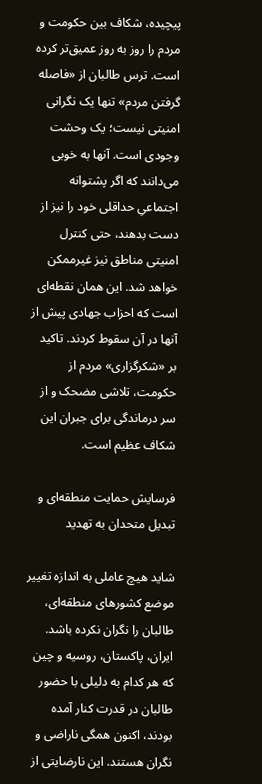پیچیده، شکاف بین حکومت و مردم را روز به روز عمیق‌تر کرده است. ترس طالبان از «فاصله گرفتن مردم» تنها یک نگرانی امنیتی نیست؛ یک وحشت وجودی است. آنها به خوبی می‌دانند که اگر پشتوانه اجتماعیِ حداقلی خود را نیز از دست بدهند، حتی کنترل امنیتی مناطق نیز غیرممکن خواهد شد. این همان نقطه‌ای است که احزاب جهادی پیش از آنها در آن سقوط کردند. تاکید بر «شکرگزاری» مردم از حکومت، تلاشی مضحک و از سر درماندگی برای جبران این شکاف عظیم است.

فرسایش حمایت منطقه‌ای و تبدیل متحدان به تهدید

شاید هیچ عاملی به اندازه تغییر موضع کشورهای منطقه‌ای، طالبان را نگران نکرده باشد. ایران، پاکستان، روسیه و چین که هر کدام به دلیلی با حضور طالبان در قدرت کنار آمده بودند، اکنون همگی ناراضی و نگران هستند. این نارضایتی از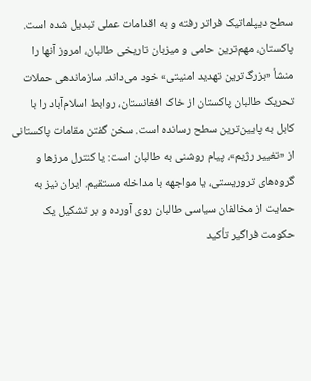سطح دیپلماتیک فراتر رفته و به اقدامات عملی تبدیل شده است. پاکستان، مهم‌ترین حامی و میزبان تاریخی طالبان، امروز آنها را منشأ «بزرگ‌ترین تهدید امنیتی» خود می‌داند. سازماندهی حملات تحریک طالبان پاکستان از خاک افغانستان، روابط اسلام‌آباد را با کابل به پایین‌ترین سطح رسانده است. سخن گفتن مقامات پاکستانی از «تغییر رژیم»، پیام روشنی به طالبان است: یا کنترل مرزها و گروه‌های تروریستی، یا مواجهه با مداخله مستقیم. ایران نیز به حمایت از مخالفان سیاسی طالبان روی آورده و بر تشکیل یک حکومت فراگیر تأکید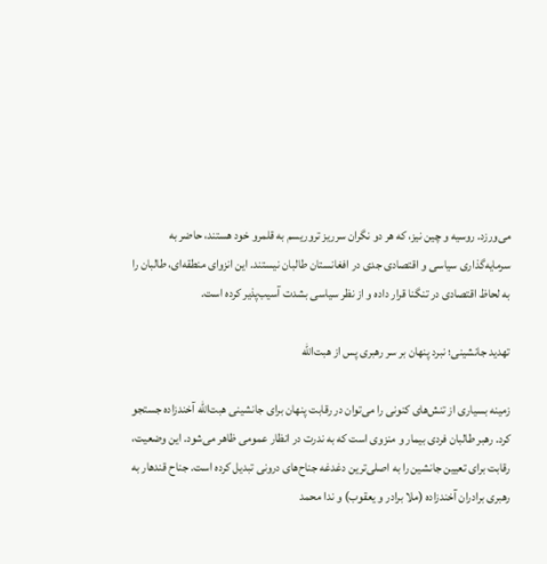می‌ورزد. روسیه و چین نیز، که هر دو نگران سرریز تروریسم به قلمرو خود هستند، حاضر به سرمایه‌گذاری سیاسی و اقتصادی جدی در افغانستان طالبان نیستند. این انزوای منطقه‌ای، طالبان را به لحاظ اقتصادی در تنگنا قرار داده و از نظر سیاسی بشدت آسیب‌پذیر کرده است.

تهدید جانشینی؛ نبرد پنهان بر سر رهبری پس از هبت‌الله

زمینه بسیاری از تنش‌های کنونی را می‌توان در رقابت پنهان برای جانشینی هبت‌الله آخندزاده جستجو کرد. رهبر طالبان فردی بیمار و منزوی است که به ندرت در انظار عمومی ظاهر می‌شود. این وضعیت، رقابت برای تعیین جانشین را به اصلی‌ترین دغدغه جناح‌های درونی تبدیل کرده است. جناح قندهار به رهبری برادران آخندزاده (ملا برادر و یعقوب) و ندا محمد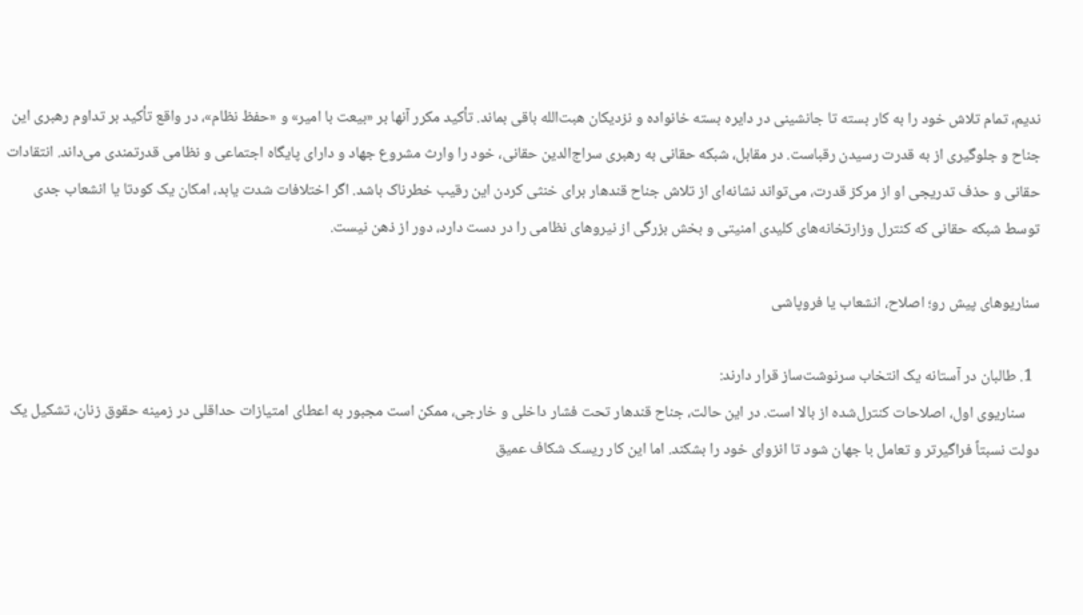ندیم، تمام تلاش خود را به کار بسته تا جانشینی در دایره بسته خانواده و نزدیکان هبت‌الله باقی بماند. تأکید مکرر آنها بر «بیعت با امیر» و «حفظ نظام»، در واقع تأکید بر تداوم رهبری این جناح و جلوگیری از به قدرت رسیدن رقباست. در مقابل، شبکه حقانی به رهبری سراج‌الدین حقانی، خود را وارث مشروع جهاد و دارای پایگاه اجتماعی و نظامی قدرتمندی می‌داند. انتقادات حقانی و حذف تدریجی او از مرکز قدرت، می‌تواند نشانه‌ای از تلاش جناح قندهار برای خنثی کردن این رقیب خطرناک باشد. اگر اختلافات شدت یابد، امکان یک کودتا یا انشعاب جدی توسط شبکه حقانی که کنترل وزارتخانه‌های کلیدی امنیتی و بخش بزرگی از نیروهای نظامی را در دست دارد، دور از ذهن نیست.

سناریوهای پیش رو؛ اصلاح، انشعاب یا فروپاشی

  1. طالبان در آستانه یک انتخاب سرنوشت‌ساز قرار دارند:
    سناریوی اول، اصلاحات کنترل‌شده از بالا است. در این حالت، جناح قندهار تحت فشار داخلی و خارجی، ممکن است مجبور به اعطای امتیازات حداقلی در زمینه حقوق زنان، تشکیل یک دولت نسبتاً فراگیرتر و تعامل با جهان شود تا انزوای خود را بشکند. اما این کار ریسک شکاف عمیق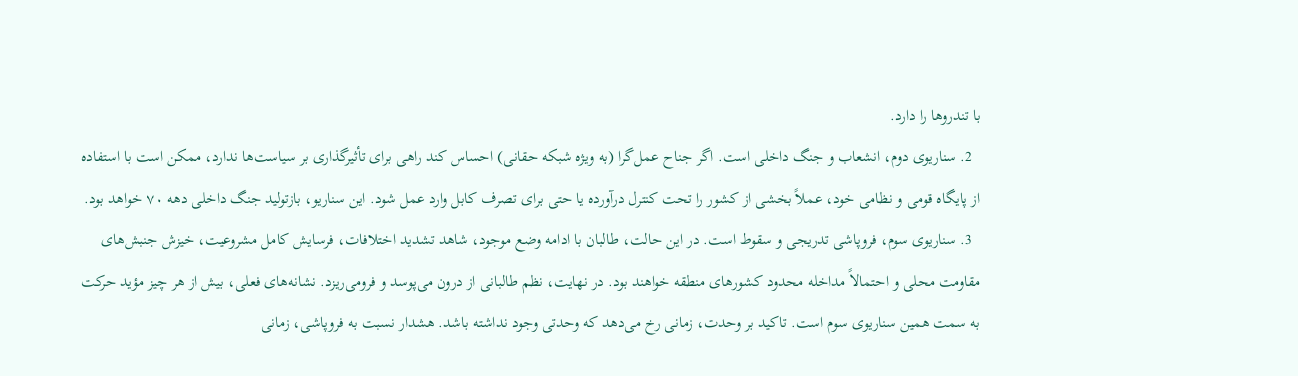با تندروها را دارد.
  2. سناریوی دوم، انشعاب و جنگ داخلی است. اگر جناح عمل‌گرا (به ویژه شبکه حقانی) احساس کند راهی برای تأثیرگذاری بر سیاست‌ها ندارد، ممکن است با استفاده از پایگاه قومی و نظامی خود، عملاً بخشی از کشور را تحت کنترل درآورده یا حتی برای تصرف کابل وارد عمل شود. این سناریو، بازتولید جنگ داخلی دهه ۷۰ خواهد بود.
  3. سناریوی سوم، فروپاشی تدریجی و سقوط است. در این حالت، طالبان با ادامه وضع موجود، شاهد تشدید اختلافات، فرسایش کامل مشروعیت، خیزش جنبش‌های مقاومت محلی و احتمالاً مداخله محدود کشورهای منطقه خواهند بود. در نهایت، نظم طالبانی از درون می‌پوسد و فرومی‌ریزد. نشانه‌های فعلی، بیش از هر چیز مؤید حرکت به سمت همین سناریوی سوم است. تاکید بر وحدت، زمانی رخ می‌دهد که وحدتی وجود نداشته باشد. هشدار نسبت به فروپاشی، زمانی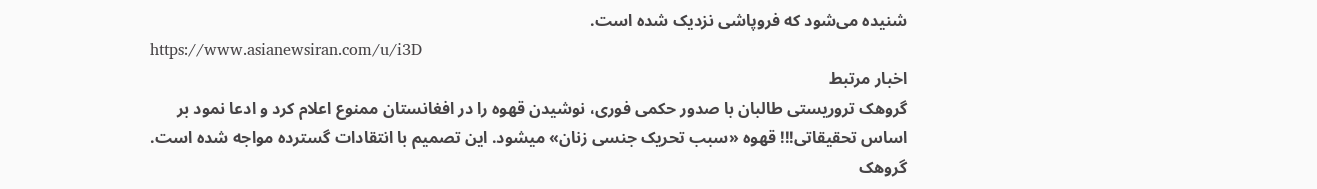شنیده می‌شود که فروپاشی نزدیک شده است.
https://www.asianewsiran.com/u/i3D
اخبار مرتبط
گروهک تروریستی طالبان با صدور حکمی فوری، نوشیدن قهوه را در افغانستان ممنوع اعلام کرد و ادعا نمود بر اساس تحقیقاتی!!! قهوه «سبب تحریک جنسی زنان» میشود. این تصمیم با انتقادات گسترده مواجه شده است.
گروهک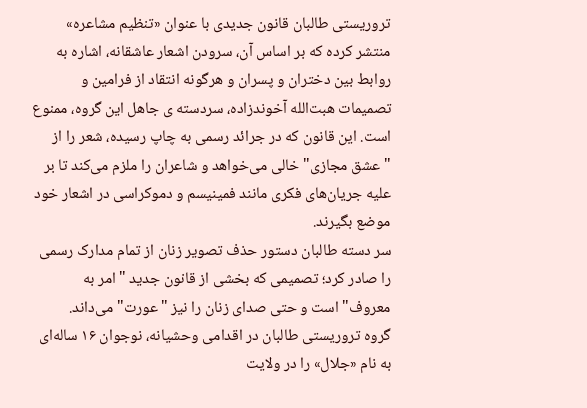تروریستی طالبان قانون جدیدی با عنوان «تنظیم مشاعره» منتشر کرده که بر اساس آن، سرودن اشعار عاشقانه، اشاره به روابط بین دختران و پسران و هرگونه انتقاد از فرامین و تصمیمات هبت‌الله آخوندزاده، سردسته ی جاهل این گروه، ممنوع است. این قانون که در جرائد رسمی به چاپ رسیده، شعر را از "عشق مجازی" خالی می‌خواهد و شاعران را ملزم می‌کند تا بر علیه جریان‌های فکری مانند فمینیسم و دموکراسی در اشعار خود موضع بگیرند.
سر دسته طالبان دستور حذف تصویر زنان از تمام مدارک رسمی را صادر کرد؛ تصمیمی که بخشی از قانون جدید "امر به معروف" است و حتی صدای زنان را نیز "عورت" می‌داند.
گروه تروریستی طالبان در اقدامی وحشیانه، نوجوان ۱۶ ساله‌ای به نام «جلال» را در ولایت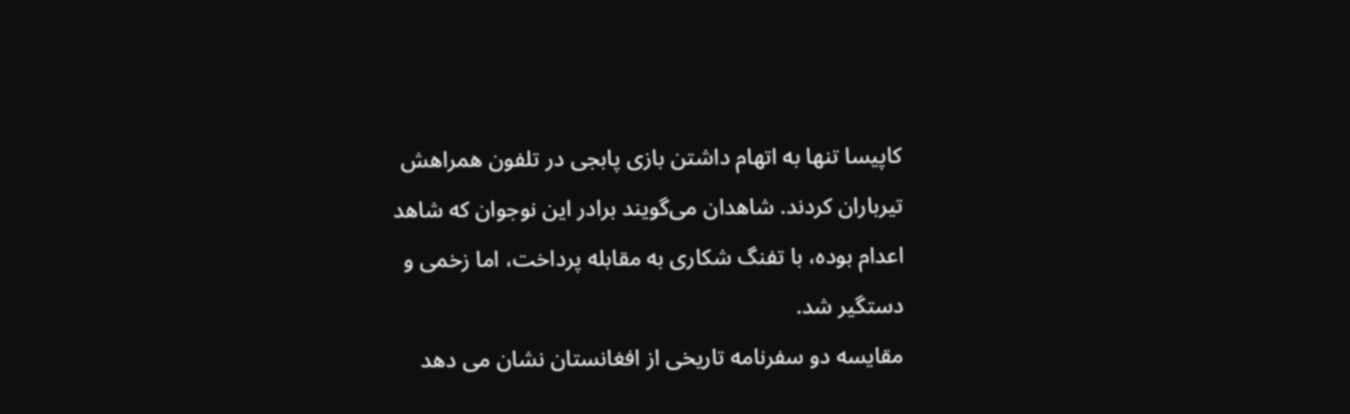کاپیسا تنها به اتهام داشتن بازی پابجی در تلفون همراهش تیرباران کردند. شاهدان می‌گویند برادر این نوجوان که شاهد اعدام بوده، با تفنگ شکاری به مقابله پرداخت، اما زخمی و دستگیر شد.
مقایسه دو سفرنامه تاریخی از افغانستان نشان می دهد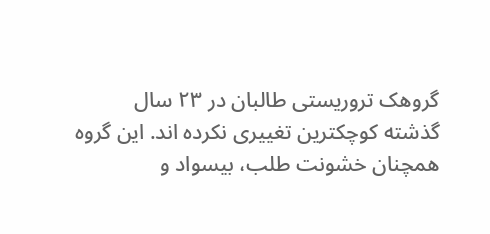گروهک تروریستی طالبان در ۲۳ سال گذشته کوچکترین تغییری نکرده اند. این گروه همچنان خشونت طلب، بیسواد و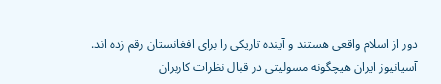دور از اسلام واقعی هستند و آینده تاریکی را برای افغانستان رقم زده اند.
آسیانیوز ایران هیچگونه مسولیتی در قبال نظرات کاربران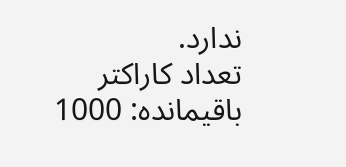ندارد.
تعداد کاراکتر باقیمانده: 1000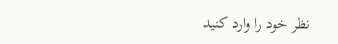نظر خود را وارد کنید